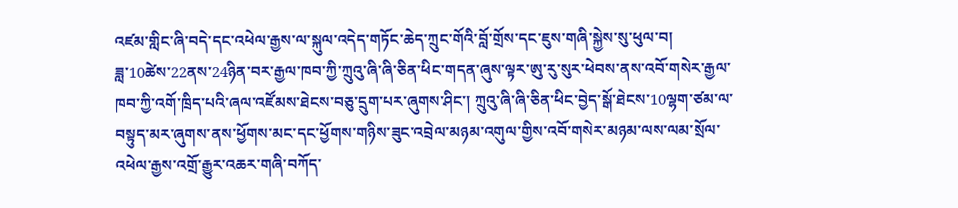འཛམ་གླིང་ཞི་བདེ་དང་འཕེལ་རྒྱས་ལ་སྐུལ་འདེད་གཏོང་ཆེད་ཀྲུང་གོའི་བློ་གྲོས་དང་ཇུས་གཞི་སྐྱེས་སུ་ཕུལ་བ།
ཟླ་10ཚེས་22ནས་24ཉིན་བར་རྒྱལ་ཁབ་ཀྱི་ཀྲུའུ་ཞི་ཞི་ཅིན་ཕིང་གདན་ཞུས་ལྟར་ཨུ་རུ་སུར་ཕེབས་ནས་འབོ་གསེར་རྒྱལ་ཁབ་ཀྱི་འགོ་ཁྲིད་པའི་ཞལ་འཛོམས་ཐེངས་བཅུ་དྲུག་པར་ཞུགས་ཤིང་། ཀྲུའུ་ཞི་ཞི་ཅིན་ཕིང་བྱེད་སྒོ་ཐེངས་10ལྷག་ཙམ་ལ་བསྟུད་མར་ཞུགས་ནས་ཕྱོགས་མང་དང་ཕྱོགས་གཉིས་ཟུང་འབྲེལ་མཉམ་འགུལ་གྱིས་འབོ་གསེར་མཉམ་ལས་ལམ་སྲོལ་འཕེལ་རྒྱས་འགྲོ་རྒྱུར་འཆར་གཞི་བཀོད་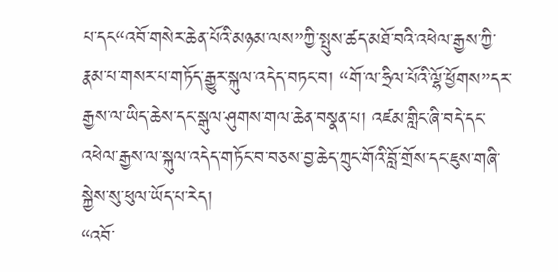པ་དང“འབོ་གསེར་ཆེན་པོའི་མཉམ་ལས”ཀྱི་སྤུས་ཚད་མཐོ་བའི་འཕེལ་རྒྱས་ཀྱི་རྣམ་པ་གསར་པ་གཏོད་རྒྱུར་སྐུལ་འདེད་བཏང་བ། “གོ་ལ་ཧྲིལ་པོའི་ལྷོ་ཕྱོགས”དར་རྒྱས་ལ་ཡིད་ཆེས་དང་སྒུལ་ཤུགས་གལ་ཆེན་བསྣན་པ། འཛམ་གླིང་ཞི་བདེ་དང་འཕེལ་རྒྱས་ལ་སྐུལ་འདེད་གཏོང་བ་བཅས་བྱ་ཆེད་ཀྲུང་གོའི་བློ་གྲོས་དང་ཇུས་གཞི་སྐྱེས་སུ་ཕུལ་ཡོད་པ་རེད།
“འབོ་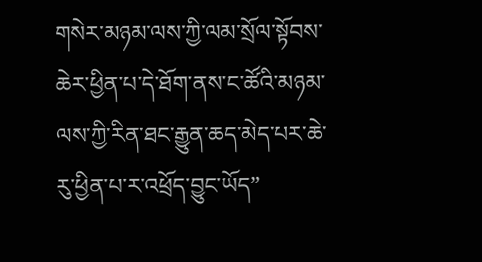གསེར་མཉམ་ལས་ཀྱི་ལམ་སྲོལ་སྟོབས་ཆེར་ཕྱིན་པ་དེ་ཐོག་ནས་ང་ཚོའི་མཉམ་ལས་ཀྱི་རིན་ཐང་རྒྱུན་ཆད་མེད་པར་ཆེ་རུ་ཕྱིན་པ་ར་འཕྲོད་བྱུང་ཡོད”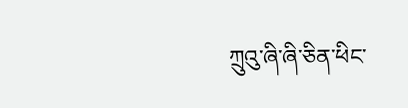ཀྲུའུ་ཞི་ཞི་ཅིན་ཕིང་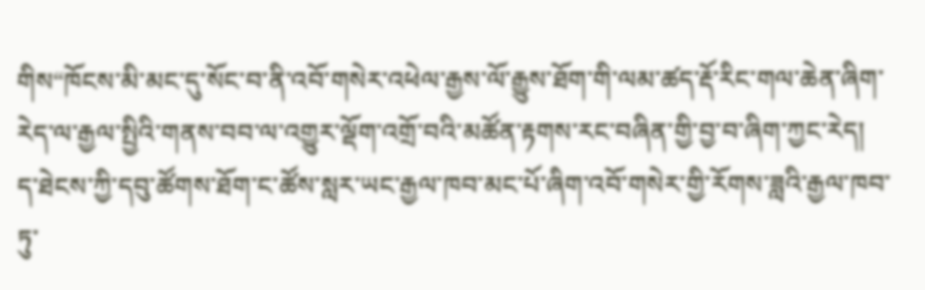གིས“ཁོངས་མི་མང་དུ་སོང་བ་ནི་འབོ་གསེར་འཕེལ་རྒྱས་ལོ་རྒྱུས་ཐོག་གི་ལམ་ཚད་རྡོ་རིང་གལ་ཆེན་ཞིག་རེད་ལ་རྒྱལ་སྤྱིའི་གནས་བབ་ལ་འགྱུར་ལྡོག་འགྲོ་བའི་མཚོན་རྟགས་རང་བཞིན་གྱི་བྱ་བ་ཞིག་ཀྱང་རེད། ད་ཐེངས་ཀྱི་དབུ་ཚོགས་ཐོག་ང་ཚོས་སླར་ཡང་རྒྱལ་ཁབ་མང་པོ་ཞིག་འབོ་གསེར་གྱི་རོགས་ཟླའི་རྒྱལ་ཁབ་ཏུ་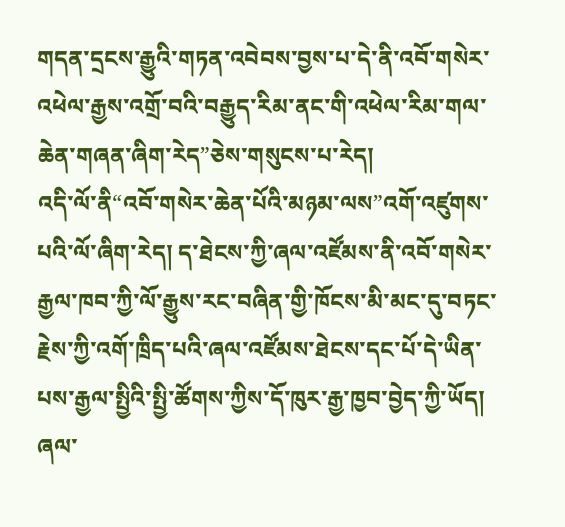གདན་དྲངས་རྒྱུའི་གཏན་འབེབས་བྱས་པ་དེ་ནི་འབོ་གསེར་འཕེལ་རྒྱས་འགྲོ་བའི་བརྒྱུད་རིམ་ནང་གི་འཕེལ་རིམ་གལ་ཆེན་གཞན་ཞིག་རེད”ཅེས་གསུངས་པ་རེད།
འདི་ལོ་ནི“འབོ་གསེར་ཆེན་པོའི་མཉམ་ལས”འགོ་འཛུགས་པའི་ལོ་ཞིག་རེད། ད་ཐེངས་ཀྱི་ཞལ་འཛོམས་ནི་འབོ་གསེར་རྒྱལ་ཁབ་ཀྱི་ལོ་རྒྱུས་རང་བཞིན་གྱི་ཁོངས་མི་མང་དུ་བཏང་རྗེས་ཀྱི་འགོ་ཁྲིད་པའི་ཞལ་འཛོམས་ཐེངས་དང་པོ་དེ་ཡིན་པས་རྒྱལ་སྤྱིའི་སྤྱི་ཚོགས་ཀྱིས་དོ་ཁུར་རྒྱ་ཁྱབ་བྱེད་ཀྱི་ཡོད། ཞལ་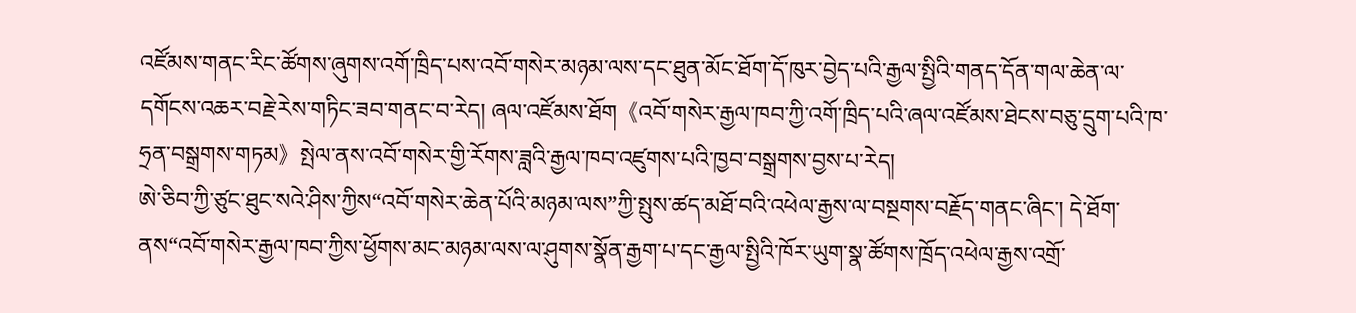འཛོམས་གནང་རིང་ཚོགས་ཞུགས་འགོ་ཁྲིད་པས་འབོ་གསེར་མཉམ་ལས་དང་ཐུན་མོང་ཐོག་དོ་ཁུར་བྱེད་པའི་རྒྱལ་སྤྱིའི་གནད་དོན་གལ་ཆེན་ལ་དགོངས་འཆར་བརྗེ་རེས་གཏིང་ཟབ་གནང་བ་རེད། ཞལ་འཛོམས་ཐོག《འབོ་གསེར་རྒྱལ་ཁབ་ཀྱི་འགོ་ཁྲིད་པའི་ཞལ་འཛོམས་ཐེངས་བཅུ་དྲུག་པའི་ཁ་ཧྲན་བསྒྲགས་གཏམ》སྤེལ་ནས་འབོ་གསེར་གྱི་རོགས་ཟླའི་རྒྱལ་ཁབ་འཛུགས་པའི་ཁྱབ་བསྒྲགས་བྱས་པ་རེད།
ཨེ་ཅིབ་ཀྱི་ཙུང་ཐུང་སའེ་ཤིས་ཀྱིས“འབོ་གསེར་ཆེན་པོའི་མཉམ་ལས”ཀྱི་སྤུས་ཚད་མཐོ་བའི་འཕེལ་རྒྱས་ལ་བསྔགས་བརྗོད་གནང་ཞིང་། དེ་ཐོག་ནས“འབོ་གསེར་རྒྱལ་ཁབ་ཀྱིས་ཕྱོགས་མང་མཉམ་ལས་ལ་ཤུགས་སྣོན་རྒྱག་པ་དང་རྒྱལ་སྤྱིའི་ཁོར་ཡུག་སྣ་ཚོགས་ཁྲོད་འཕེལ་རྒྱས་འགྲོ་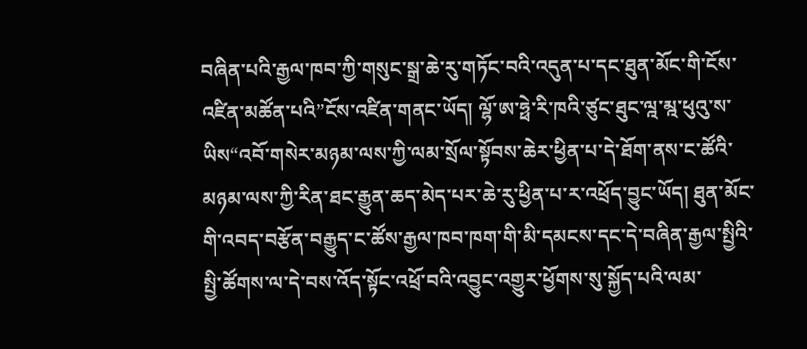བཞིན་པའི་རྒྱལ་ཁབ་ཀྱི་གསུང་སྒྲ་ཆེ་རུ་གཏོང་བའི་འདུན་པ་དང་ཐུན་མོང་གི་ངོས་འཛིན་མཚོན་པའི”ངོས་འཛིན་གནང་ཡོད། ལྷོ་ཨ་ཧྥེ་རི་ཁའི་ཙུང་ཐུང་ལྰ་མྰ་ཕུའུ་ས་ཡིས“འབོ་གསེར་མཉམ་ལས་ཀྱི་ལམ་སྲོལ་སྟོབས་ཆེར་ཕྱིན་པ་དེ་ཐོག་ནས་ང་ཚོའི་མཉམ་ལས་ཀྱི་རིན་ཐང་རྒྱུན་ཆད་མེད་པར་ཆེ་རུ་ཕྱིན་པ་ར་འཕྲོད་བྱུང་ཡོད། ཐུན་མོང་གི་འབད་བརྩོན་བརྒྱུད་ང་ཚོས་རྒྱལ་ཁབ་ཁག་གི་མི་དམངས་དང་དེ་བཞིན་རྒྱལ་སྤྱིའི་སྤྱི་ཚོགས་ལ་དེ་བས་འོད་སྟོང་འཕྲོ་བའི་འབྱུང་འགྱུར་ཕྱོགས་སུ་སྐྱོད་པའི་ལམ་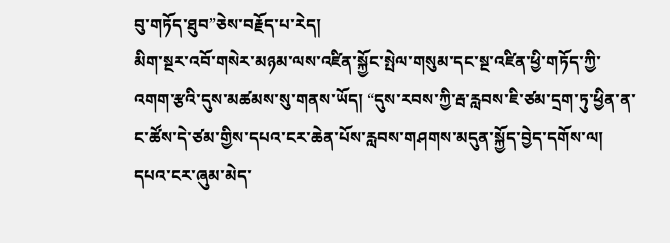བུ་གཏོད་ཐུབ”ཅེས་བརྗོད་པ་རེད།
མིག་སྔར་འབོ་གསེར་མཉམ་ལས་འཛིན་སྐྱོང་སྤེལ་གསུམ་དང་སྔ་འཛིན་ཕྱི་གཏོད་ཀྱི་འགག་རྩའི་དུས་མཚམས་སུ་གནས་ཡོད། “དུས་རབས་ཀྱི་རྦ་རླབས་ཇི་ཙམ་དྲག་ཏུ་ཕྱིན་ན་ང་ཚོས་དེ་ཙམ་གྱིས་དཔའ་ངར་ཆེན་པོས་རླབས་གཤགས་མདུན་སྐྱོད་བྱེད་དགོས་ལ། དཔའ་ངར་ཞུམ་མེད་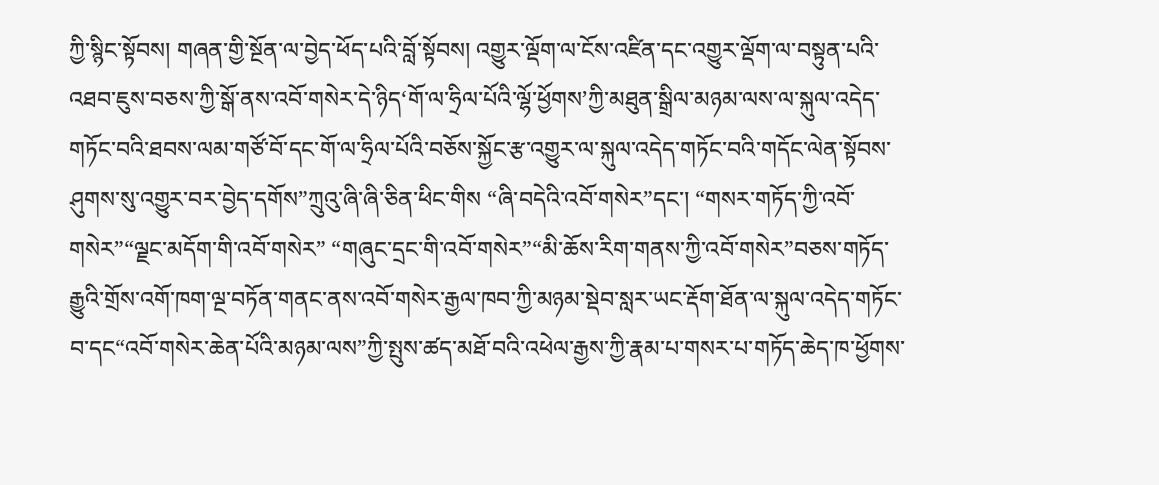ཀྱི་སྙིང་སྟོབས། གཞན་གྱི་སྔོན་ལ་བྱེད་ཕོད་པའི་བློ་སྟོབས། འགྱུར་ལྡོག་ལ་ངོས་འཛིན་དང་འགྱུར་ལྡོག་ལ་བསྟུན་པའི་འཐབ་ཇུས་བཅས་ཀྱི་སྒོ་ནས་འབོ་གསེར་དེ་ཉིད‘གོ་ལ་ཧྲིལ་པོའི་ལྷོ་ཕྱོགས’ཀྱི་མཐུན་སྒྲིལ་མཉམ་ལས་ལ་སྐུལ་འདེད་གཏོང་བའི་ཐབས་ལམ་གཙོ་བོ་དང་གོ་ལ་ཧྲིལ་པོའི་བཅོས་སྐྱོང་རྩ་འགྱུར་ལ་སྐུལ་འདེད་གཏོང་བའི་གདོང་ལེན་སྟོབས་ཤུགས་སུ་འགྱུར་བར་བྱེད་དགོས”ཀྲུའུ་ཞི་ཞི་ཅིན་ཕིང་གིས “ཞི་བདེའི་འབོ་གསེར”དང་། “གསར་གཏོད་ཀྱི་འབོ་གསེར”“ལྗང་མདོག་གི་འབོ་གསེར” “གཞུང་དྲང་གི་འབོ་གསེར”“མི་ཆོས་རིག་གནས་ཀྱི་འབོ་གསེར”བཅས་གཏོད་རྒྱུའི་གྲོས་འགོ་ཁག་ལྔ་བཏོན་གནང་ནས་འབོ་གསེར་རྒྱལ་ཁབ་ཀྱི་མཉམ་སྡེབ་སླར་ཡང་རྡོག་ཐོན་ལ་སྐུལ་འདེད་གཏོང་བ་དང“འབོ་གསེར་ཆེན་པོའི་མཉམ་ལས”ཀྱི་སྤུས་ཚད་མཐོ་བའི་འཕེལ་རྒྱས་ཀྱི་རྣམ་པ་གསར་པ་གཏོད་ཆེད་ཁ་ཕྱོགས་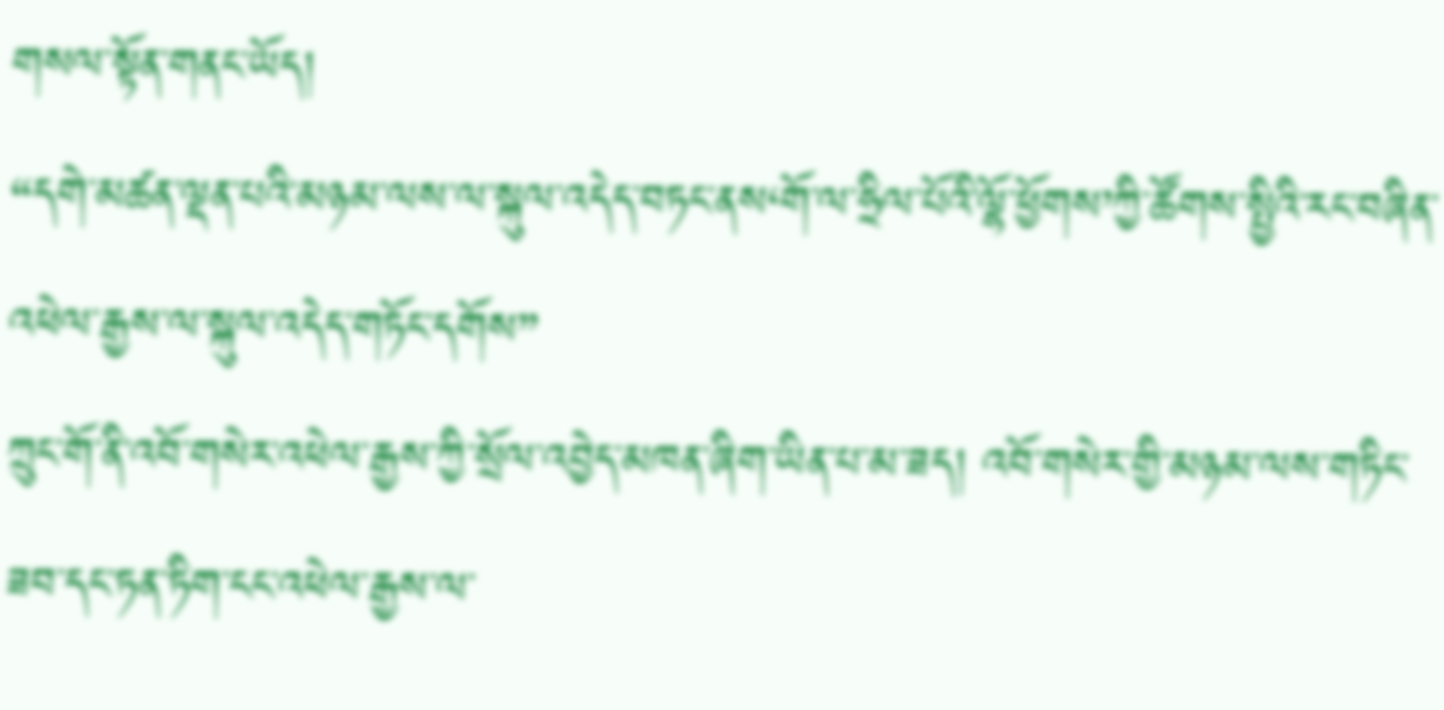གསལ་སྟོན་གནང་ཡོད།
“དགེ་མཚན་ལྡན་པའི་མཉམ་ལས་ལ་སྐུལ་འདེད་བཏང་ནས‘གོ་ལ་ཧྲིལ་པོའི་ལྷོ་ཕྱོགས’ཀྱི་ཚོགས་སྤྱིའི་རང་བཞིན་འཕེལ་རྒྱས་ལ་སྐུལ་འདེད་གཏོང་དགོས”
ཀྲུང་གོ་ནི་འབོ་གསེར་འཕེལ་རྒྱས་ཀྱི་སྲོལ་འབྱེད་མཁན་ཞིག་ཡིན་པ་མ་ཟད། འབོ་གསེར་གྱི་མཉམ་ལས་གཏིང་ཟབ་དང་ཏན་ཏིག་ངང་འཕེལ་རྒྱས་ལ་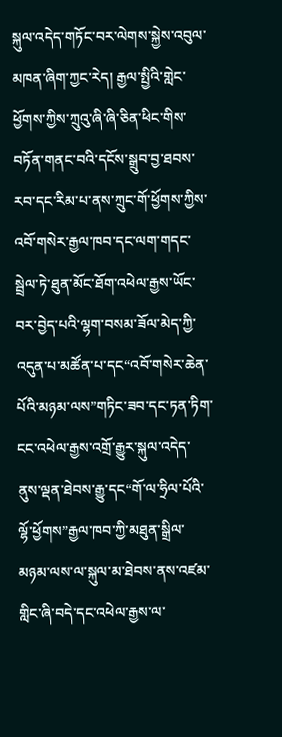སྐུལ་འདེད་གཏོང་བར་ལེགས་སྐྱེས་འབུལ་མཁན་ཞིག་ཀྱང་རེད། རྒྱལ་སྤྱིའི་གླེང་ཕྱོགས་ཀྱིས་ཀྲུའུ་ཞི་ཞི་ཅིན་ཕིང་གིས་བཏོན་གནང་བའི་དངོས་སྒྲུབ་བྱ་ཐབས་རབ་དང་རིམ་པ་ནས་ཀྲུང་གོ་ཕྱོགས་ཀྱིས་འབོ་གསེར་རྒྱལ་ཁབ་དང་ལག་གདང་སྦྲེལ་ཏེ་ཐུན་མོང་ཐོག་འཕེལ་རྒྱས་ཡོང་བར་བྱེད་པའི་ལྷག་བསམ་ཟོལ་མེད་ཀྱི་འདུན་པ་མཚོན་པ་དང“འབོ་གསེར་ཆེན་པོའི་མཉམ་ལས”གཏིང་ཟབ་དང་ཏན་ཏིག་ངང་འཕེལ་རྒྱས་འགྲོ་རྒྱུར་སྐུལ་འདེད་ནུས་ལྡན་ཐེབས་རྒྱུ་དང“གོ་ལ་ཧྲིལ་པོའི་ལྷོ་ཕྱོགས”རྒྱལ་ཁབ་ཀྱི་མཐུན་སྒྲིལ་མཉམ་ལས་ལ་སྐུལ་མ་ཐེབས་ནས་འཛམ་གླིང་ཞི་བདེ་དང་འཕེལ་རྒྱས་ལ་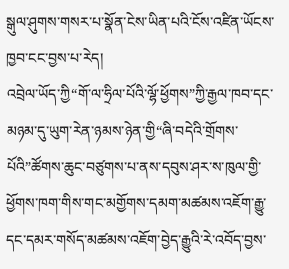སྒུལ་ཤུགས་གསར་པ་སྣོན་ངེས་ཡིན་པའི་ངོས་འཛིན་ཡོངས་ཁྱབ་ངང་བྱས་པ་རེད།
འབྲེལ་ཡོད་ཀྱི“གོ་ལ་ཧྲིལ་པོའི་ལྷོ་ཕྱོགས”ཀྱི་རྒྱལ་ཁབ་དང་མཉམ་དུ་ཡུག་རེན་ཉམས་ཉེན་གྱི“ཞི་བདེའི་གྲོགས་པོའི”ཚོགས་ཆུང་བཙུགས་པ་ནས་དབུས་ཤར་ས་ཁུལ་གྱི་ཕྱོགས་ཁག་གིས་གང་མགྱོགས་དམག་མཚམས་འཇོག་རྒྱུ་དང་དམར་གསོད་མཚམས་འཇོག་བྱེད་རྒྱུའི་རེ་འབོད་བྱས་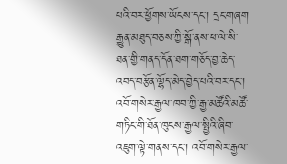པའི་བར་ཕྱོགས་ཡོངས་དང་། དྲང་གཞག རྒྱུན་མཐུད་བཅས་ཀྱི་སྒོ་ནས་ཕ་ལེ་སི་ཐན་གྱི་གནད་དོན་ཐག་གཅོད་བྱ་ཆེད་འབད་བརྩོན་ལྷོད་མེད་བྱེད་པའི་བར་དང་། འབོ་གསེར་རྒྱལ་ཁབ་ཀྱི་རྒྱ་མཚོའི་མཚོ་གཏིང་གི་ཐོན་ཁུངས་རྒྱལ་སྤྱིའི་ཞིབ་འཇུག་ལྟེ་གནས་དང་། འབོ་གསེར་རྒྱལ་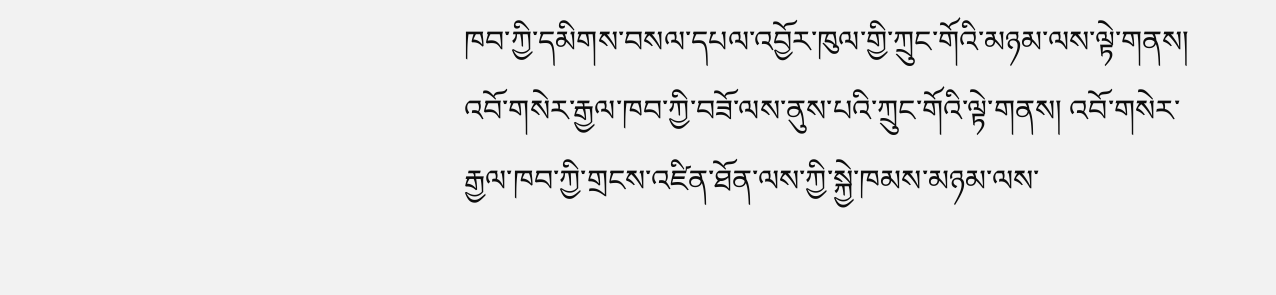ཁབ་ཀྱི་དམིགས་བསལ་དཔལ་འབྱོར་ཁུལ་གྱི་ཀྲུང་གོའི་མཉམ་ལས་ལྟེ་གནས། འབོ་གསེར་རྒྱལ་ཁབ་ཀྱི་བཟོ་ལས་ནུས་པའི་ཀྲུང་གོའི་ལྟེ་གནས། འབོ་གསེར་རྒྱལ་ཁབ་ཀྱི་གྲངས་འཛིན་ཐོན་ལས་ཀྱི་སྐྱེ་ཁམས་མཉམ་ལས་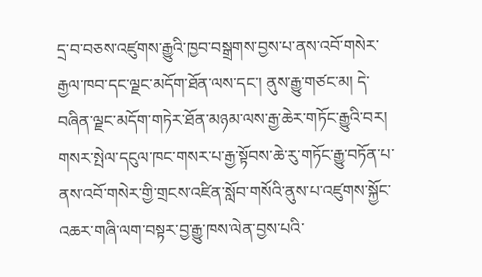དྲ་བ་བཅས་འཛུགས་རྒྱུའི་ཁྱབ་བསྒྲགས་བྱས་པ་ནས་འབོ་གསེར་རྒྱལ་ཁབ་དང་ལྗང་མདོག་ཐོན་ལས་དང་། ནུས་རྒྱུ་གཙང་མ། དེ་བཞིན་ལྗང་མདོག་གཏེར་ཐོན་མཉམ་ལས་རྒྱ་ཆེར་གཏོང་རྒྱུའི་བར། གསར་སྤེལ་དངུལ་ཁང་གསར་པ་རྒྱ་སྟོབས་ཆེ་རུ་གཏོང་རྒྱུ་བཏོན་པ་ནས་འབོ་གསེར་གྱི་གྲངས་འཛིན་སློབ་གསོའི་ནུས་པ་འཛུགས་སྐྱོང་འཆར་གཞི་ལག་བསྟར་བྱ་རྒྱུ་ཁས་ལེན་བྱས་པའི་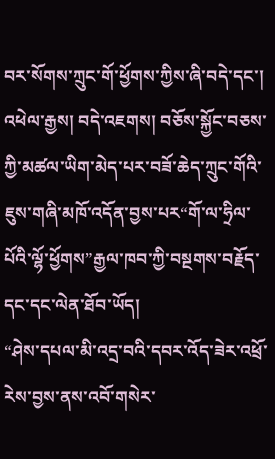བར་སོགས་ཀྲུང་གོ་ཕྱོགས་ཀྱིས་ཞི་བདེ་དང་། འཕེལ་རྒྱས། བདེ་འཇགས། བཅོས་སྐྱོང་བཅས་ཀྱི་མཚལ་ཡིག་མེད་པར་བཟོ་ཆེད་ཀྲུང་གོའི་ཇུས་གཞི་མཁོ་འདོན་བྱས་པར“གོ་ལ་ཧྲིལ་པོའི་ལྷོ་ཕྱོགས”རྒྱལ་ཁབ་ཀྱི་བསྔགས་བརྗོད་དང་དང་ལེན་ཐོབ་ཡོད།
“ཤེས་དཔལ་མི་འདྲ་བའི་དབར་འོད་ཟེར་འཕྲོ་རེས་བྱས་ནས་འབོ་གསེར་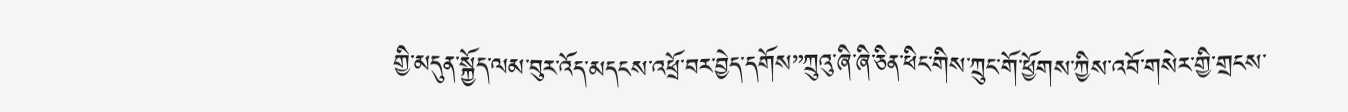གྱི་མདུན་སྐྱོད་ལམ་བུར་འོད་མདངས་འཕྲོ་བར་བྱེད་དགོས”ཀྲུའུ་ཞི་ཞི་ཅིན་ཕིང་གིས་ཀྲུང་གོ་ཕྱོགས་ཀྱིས་འབོ་གསེར་གྱི་གྲངས་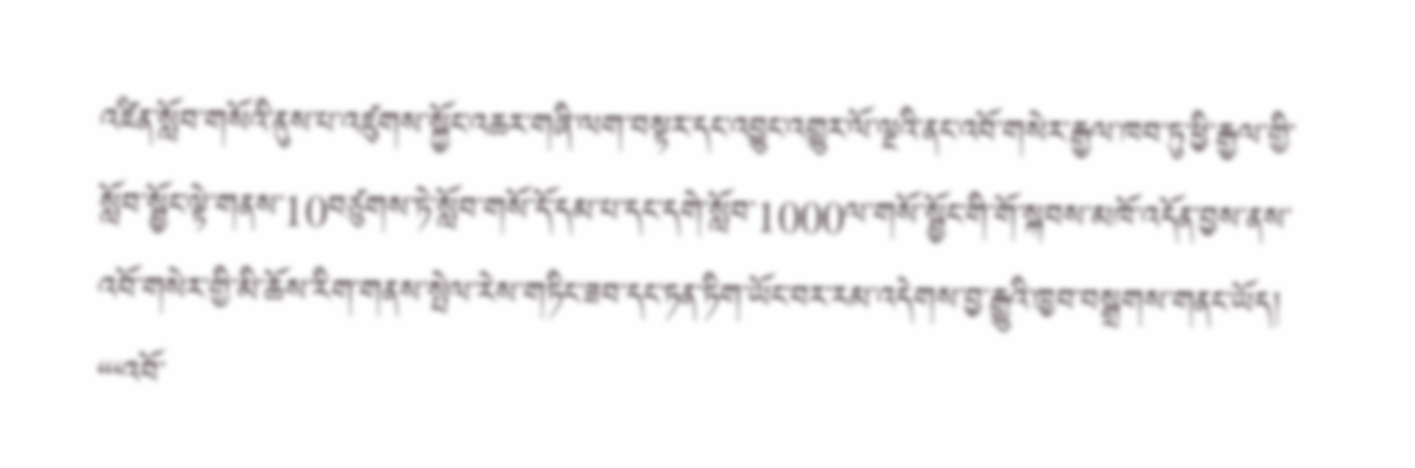འཛིན་སློབ་གསོའི་ནུས་པ་འཛུགས་སྐྱོང་འཆར་གཞི་ལག་བསྟར་དང་འབྱུང་འགྱུར་ལོ་ལྔའི་ནང་འབོ་གསེར་རྒྱལ་ཁབ་ཏུ་ཕྱི་རྒྱལ་གྱི་སློབ་སྦྱོང་ལྟེ་གནས་10བཙུགས་ཏེ་སློབ་གསོ་དོ་དམ་པ་དང་དགེ་སློབ་1000ལ་གསོ་སྦྱོང་གི་གོ་སྐབས་མཁོ་འདོན་བྱས་ནས་འབོ་གསེར་གྱི་མི་ཆོས་རིག་གནས་སྤེལ་རེས་གཏིང་ཟབ་དང་ཏན་ཏིག་ཡོང་བར་རམ་འདེགས་བྱ་རྒྱུའི་ཁྱབ་བསྒྲགས་གནང་ཡོད།
“‘འབོ་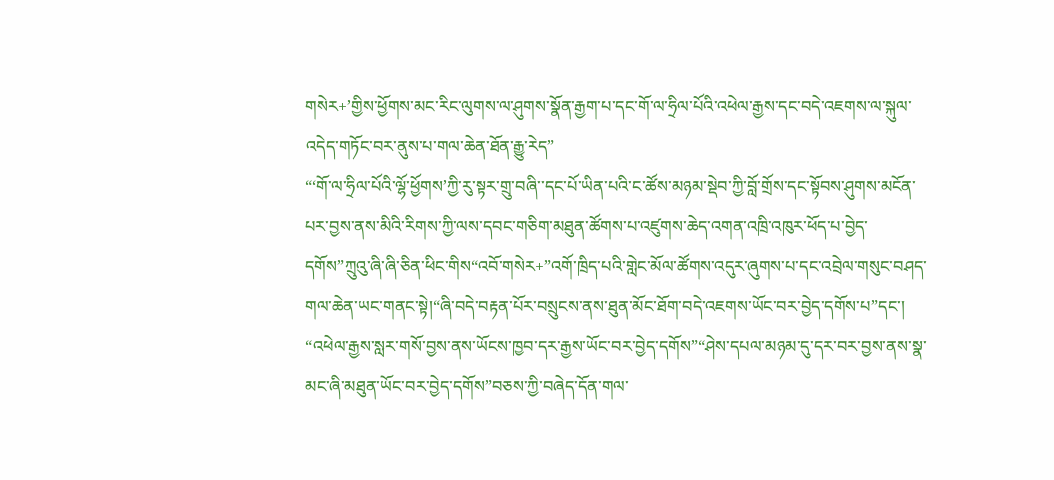གསེར+’གྱིས་ཕྱོགས་མང་རིང་ལུགས་ལ་ཤུགས་སྣོན་རྒྱག་པ་དང་གོ་ལ་ཧྲིལ་པོའི་འཕེལ་རྒྱས་དང་བདེ་འཇགས་ལ་སྐུལ་འདེད་གཏོང་བར་ནུས་པ་གལ་ཆེན་ཐོན་རྒྱུ་རེད”
“‘གོ་ལ་ཧྲིལ་པོའི་ལྷོ་ཕྱོགས’ཀྱི་རུ་སྟར་གྲུ་བཞི་་དང་པོ་ཡིན་པའི་ང་ཚོས་མཉམ་སྡེབ་ཀྱི་བློ་གྲོས་དང་སྟོབས་ཤུགས་མངོན་པར་བྱས་ནས་མིའི་རིགས་ཀྱི་ལས་དབང་གཅིག་མཐུན་ཚོགས་པ་འཛུགས་ཆེད་འགན་འཁྲི་འཁུར་ཕོད་པ་བྱེད་དགོས”ཀྲུའུ་ཞི་ཞི་ཅིན་ཕིང་གིས“འབོ་གསེར+”འགོ་ཁྲིད་པའི་གླེང་མོལ་ཚོགས་འདུར་ཞུགས་པ་དང་འབྲེལ་གསུང་བཤད་གལ་ཆེན་ཡང་གནང་སྟེ།“ཞི་བདེ་བརྟན་པོར་བསྲུངས་ནས་ཐུན་མོང་ཐོག་བདེ་འཇགས་ཡོང་བར་བྱེད་དགོས་པ”དང་། “འཕེལ་རྒྱས་སླར་གསོ་བྱས་ནས་ཡོངས་ཁྱབ་དར་རྒྱས་ཡོང་བར་བྱེད་དགོས”“ཤེས་དཔལ་མཉམ་དུ་དར་བར་བྱས་ནས་སྣ་མང་ཞི་མཐུན་ཡོང་བར་བྱེད་དགོས”བཅས་ཀྱི་བཞེད་དོན་གལ་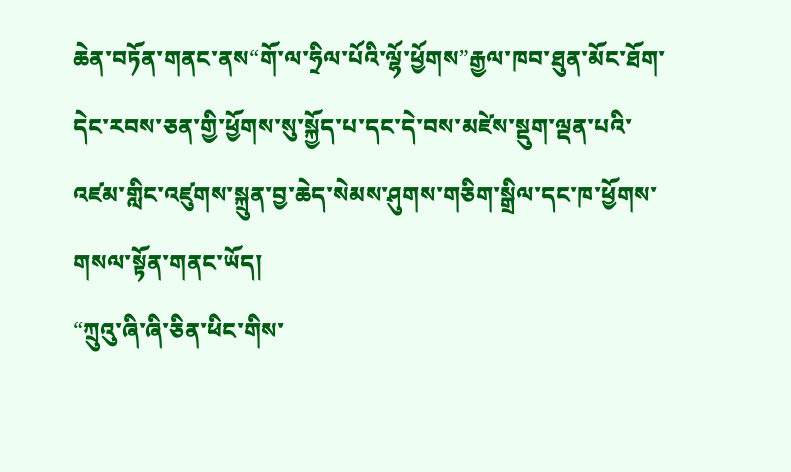ཆེན་བཏོན་གནང་ནས“གོ་ལ་ཧྲིལ་པོའི་ལྷོ་ཕྱོགས”རྒྱལ་ཁབ་ཐུན་མོང་ཐོག་དེང་རབས་ཅན་གྱི་ཕྱོགས་སུ་སྐྱོད་པ་དང་དེ་བས་མཛེས་སྡུག་ལྡན་པའི་འཛམ་གླིང་འཛུགས་སྐྲུན་བྱ་ཆེད་སེམས་ཤུགས་གཅིག་སྒྲིལ་དང་ཁ་ཕྱོགས་གསལ་སྟོན་གནང་ཡོད།
“ཀྲུའུ་ཞི་ཞི་ཅིན་ཕིང་གིས་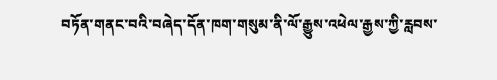བཏོན་གནང་བའི་བཞེད་དོན་ཁག་གསུམ་ནི་ལོ་རྒྱུས་འཕེལ་རྒྱས་ཀྱི་རླབས་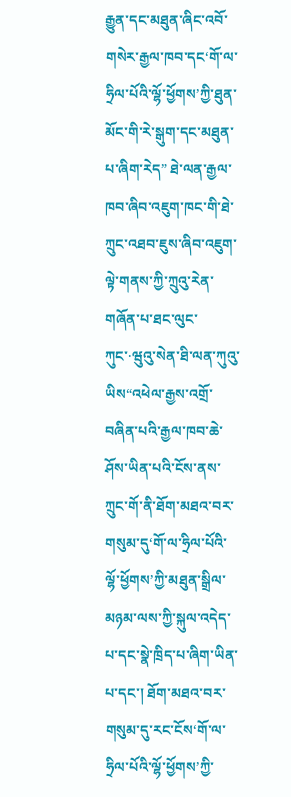རྒྱུན་དང་མཐུན་ཞིང་འབོ་གསེར་རྒྱལ་ཁབ་དང‘གོ་ལ་ཧྲིལ་པོའི་ལྷོ་ཕྱོགས’ཀྱི་ཐུན་མོང་གི་རེ་སྒུག་དང་མཐུན་པ་ཞིག་རེད” ཐེ་ལན་རྒྱལ་ཁབ་ཞིབ་འཇུག་ཁང་གི་ཐེ་ཀྲུང་འཐབ་ཇུས་ཞིབ་འཇུག་ལྟེ་གནས་ཀྱི་ཀྲུའུ་རེན་གཞོན་པ་ཐང་ལུང་ཀུང་·ཝུའུ་སེན་ཐི་ལན་ཀུའུ་ཡིས“འཕེལ་རྒྱས་འགྲོ་བཞིན་པའི་རྒྱལ་ཁབ་ཆེ་ཤོས་ཡིན་པའི་ངོས་ནས་ཀྲུང་གོ་ནི་ཐོག་མཐའ་བར་གསུམ་དུ‘གོ་ལ་ཧྲིལ་པོའི་ལྷོ་ཕྱོགས’ཀྱི་མཐུན་སྒྲིལ་མཉམ་ལས་ཀྱི་སྐུལ་འདེད་པ་དང་སྣེ་ཁྲིད་པ་ཞིག་ཡིན་པ་དང་། ཐོག་མཐའ་བར་གསུམ་དུ་རང་ངོས‘གོ་ལ་ཧྲིལ་པོའི་ལྷོ་ཕྱོགས’ཀྱི་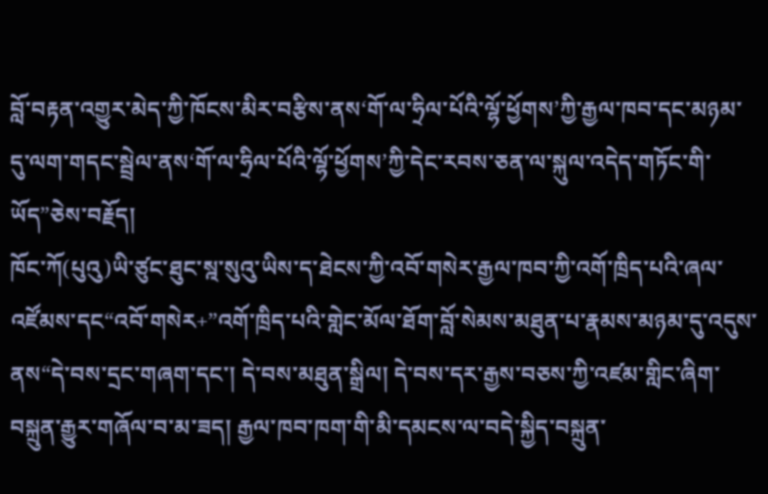བློ་བརྟན་འགྱུར་མེད་ཀྱི་ཁོངས་མིར་བརྩིས་ནས‘གོ་ལ་ཧྲིལ་པོའི་ལྷོ་ཕྱོགས’ཀྱི་རྒྱལ་ཁབ་དང་མཉམ་དུ་ལག་གདང་སྦྲེལ་ནས‘གོ་ལ་ཧྲིལ་པོའི་ལྷོ་ཕྱོགས’ཀྱི་དེང་རབས་ཅན་ལ་སྐུལ་འདེད་གཏོང་གི་ཡོད”ཅེས་བརྗོད།
ཁོང་ཀོ(པུའུ)ཡི་ཙུང་ཐུང་སྰ་སུའུ་ཡིས་ད་ཐེངས་ཀྱི་འབོ་གསེར་རྒྱལ་ཁབ་ཀྱི་འགོ་ཁྲིད་པའི་ཞལ་འཛོམས་དང“འབོ་གསེར+”འགོ་ཁྲིད་པའི་གླེང་མོལ་ཐོག་བློ་སེམས་མཐུན་པ་རྣམས་མཉམ་དུ་འདུས་ནས“དེ་བས་དྲང་གཞག་དང་། དེ་བས་མཐུན་སྒྲིལ། དེ་བས་དར་རྒྱས་བཅས་ཀྱི་འཛམ་གླིང་ཞིག་བསྐྲུན་རྒྱུར་གཞོལ་བ་མ་ཟད། རྒྱལ་ཁབ་ཁག་གི་མི་དམངས་ལ་བདེ་སྐྱིད་བསྐྲུན་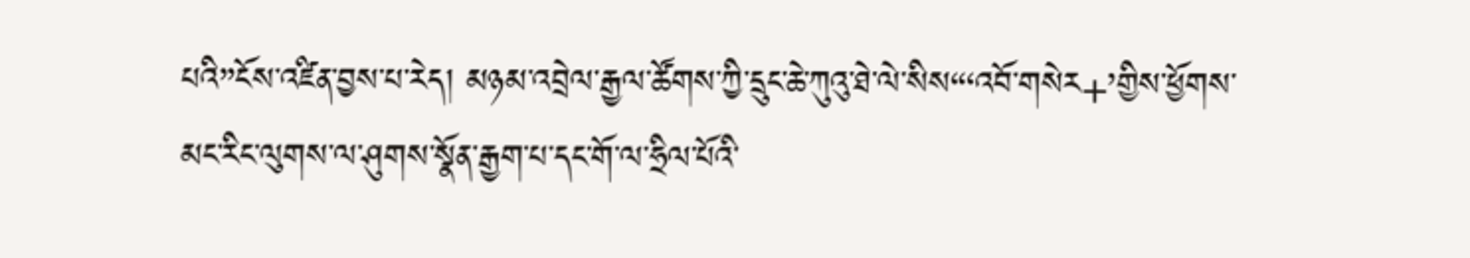པའི”ངོས་འཛིན་བྱས་པ་རེད། མཉམ་འབྲེལ་རྒྱལ་ཚོགས་ཀྱི་དྲུང་ཆེ་ཀུའུ་ཐེ་ལེ་སིས“‘འབོ་གསེར+’གྱིས་ཕྱོགས་མང་རིང་ལུགས་ལ་ཤུགས་སྣོན་རྒྱག་པ་དང་གོ་ལ་ཧྲིལ་པོའི་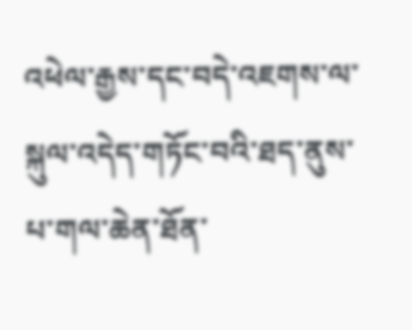འཕེལ་རྒྱས་དང་བདེ་འཇགས་ལ་སྐུལ་འདེད་གཏོང་བའི་ཐད་ནུས་པ་གལ་ཆེན་ཐོན་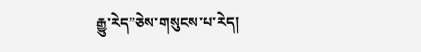རྒྱུ་རེད”ཅེས་གསུངས་པ་རེད།